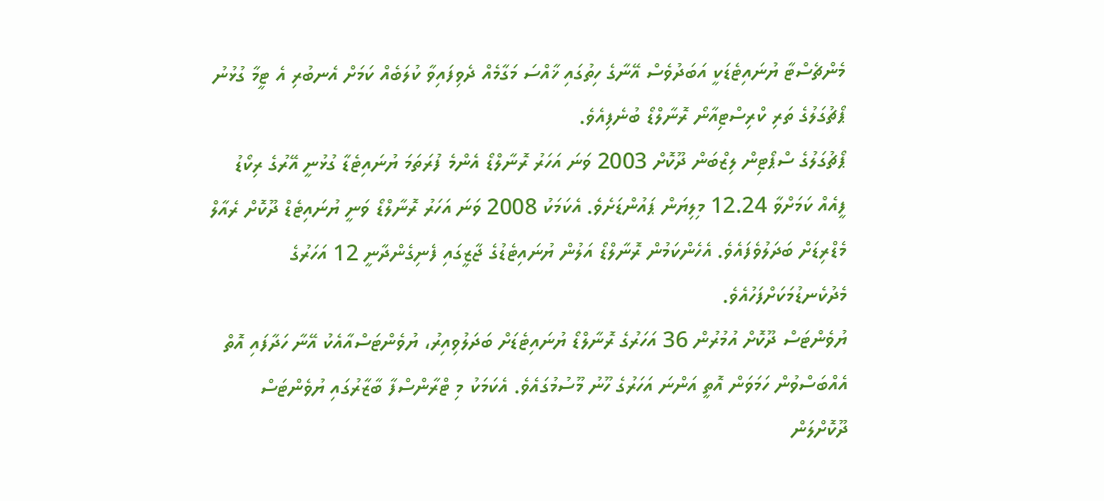މެންޗެސްޓާ ޔުނައިޓެޑަކީ އަބަދުވެސް އޭނާގެ ހިތުގައި ޚާއްސަ މަގާމެއް ދެވިފައިވާ ކުލަބެއް ކަމަށް އެނބުރި އެ ޓީމާ ގުޅުނު ޕޯޗުގަލުގެ ތަރި ކްރިސްޓިއާނޯ ރޮނާލްޑޯ ބުނެފިއެވެ.
ޕޯޗުގަލުގެ ސްޕޯޓިން ލިޒްބަން ދޫކޮށް 2003 ވަނަ އަހަރު ރޮނާލްޑޯ އެންމެ ފުރަތަމަ ޔުނައިޓެޑާ ގުޅުނީ އޭރުގެ ރިކޯޑު ފީއެއް ކަމަށްވާ 12.24 މިލިޔަން ޕައުންޑަށެވެ. އެކަމަކު 2008 ވަނަ އަހަރު ރޮނާލްޑޯ ވަނީ ޔުނައިޓެޑް ދޫކޮށް ރެއާލް މެޑްރިޑަށް ބަދަލުވެފައެވެ. އެހެންކަމުން ރޮނާލްޑޯ އަލުން ޔުނައިޓެޑުގެ ޖާޒީގައި ފެނިގެންދާނީ 12 އަހަރުގެ މެދުކެނޑުމަކަށްފަހުއެވެ.
ޔުވެންޓަސް ދޫކޮށް އުމުރުން 36 އަހަރުގެ ރޮނާލްޑޯ ޔުނައިޓެޑަށް ބަދަލުވިއިރު، ޔުވެންޓަސްއާއެކު އޭނާ ހަދާފައި އޮތް އެއްބަސްވުން ހަމަވަން އޮތީ އަންނަ އަހަރުގެ ހޫނު މޫސުމުގައެވެ. އެކަމަކު މި ޓްރާންސްފާ ބާޒާރުގައި ޔުވެންޓަސް ދޫކޮށްލަން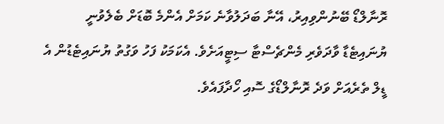ރޮނާލްޑޯ ބޭނުންވިއިރު، އޭނާ ބަދަލުވާނެ ކަމަށް އެންމެ ބޮޑަށް ބެލެވުނީ ޔުނައިޓެޑާ ވާދަވެރި މެންޗެސްޓާ ސިޓީއަށެވެ. އެކަމަކު ފަހު ވަގުތު ޔުނައިޓެޑުން އެ ޑީލް ތެރެއަށް ވަދެ ރޮނާލްޑޯގެ ސޮއި ހޯދާފައެވެ.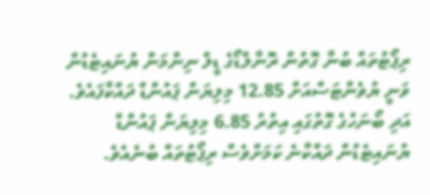ރިޕޯޓުތައް ބުނާ ގޮތުން ރޮނާލްޑޯގެ ޑީލް ނިންމަން ޔުނައިޓެޑުން ވަނީ ޔުވެންޓަސްއަށް 12.85 މިލިޔަން ޕައުންޑް ދައްކާފައެވެ. އަދި ބޯނަހުގެ ގޮތުގައި އިތުރު 6.85 މިލިޔަން ޕައުންޑް ޔުނައިޓެޑުން ދައްކާނެ ކަމަށްވެސް ރިޕޯޓުތައް ބުނެއެވެ.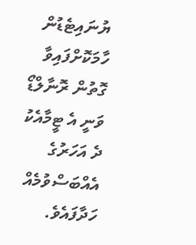ޔުނައިޓެޑުން ހާމަކޮށްފައިވާ ގޮތުން ރޮނާލްޑޯ ވަނީ އެ ޓީމާއެކު ދެ އަހަރުގެ އެއްބަސްވުމެއް ހަދާފައެވެ.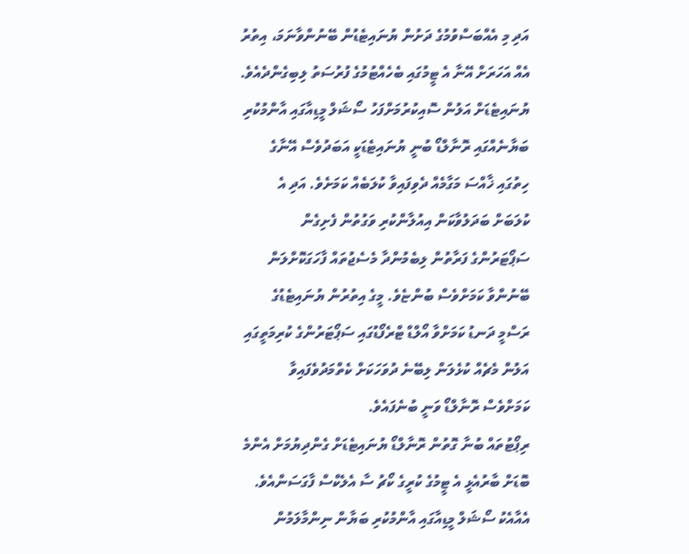އަދި މި އެއްބަސްވުމުގެ ދަށުން ޔުނައިޓެޑުން ބޭނުންވާނަމަ، އިތުރު އެއް އަހަރަށް އޭނާ އެ ޓީމުގައި ބެހެއްޓުމުގެ ފުރުސަތު ލިބިގެންދެއެވެ.
ޔުނައިޓެޑަށް އަލުން ސޮއިކުރުމަށްފަހު ސޯޝަލް މީޑިއާގައި އާންމުކުރި ބަޔާނެއްގައި ރޮނާލްޑޯ ބުނީ ޔުނައިޓެޑަކީ އަބަދުވެސް އޭނާގެ ހިތުގައި ޚާއްސަ މަގާމެއް ދެވިފައިވާ ކުލަބެއް ކަމަށެވެ. އަދި އެ ކުލަބަށް ބަދަލުވާކަން އިއުލާންކުރި ވަގުތުން ފެށިގެން ސަޕޯޓަރުންގެ ފަރާތުން ލިބެމުންދާ މެސެޖުތައް ފާހަގަކޮށްލަން ބޭނުންވާ ކަމަށްވެސް ބުންޏެވެ. މީގެ އިތުރުން ޔުނައިޓެޑުގެ ރަސްމީ ދަނޑު ކަމަށްވާ އޯލްޑް ޓްރެފޯޑުގައި ސަޕޯޓަރުންގެ ކުރިމަތީގައި އަލުން މެޗެއް ކުޅެލަން ލިބޭނެ ދުވަހަކަށް ކެތްމަދުވެފައިވާ ކަމަށްވެސް ރޮނާލްޑޯ ވަނީ ބުނެފައެވެ.
ރިޕޯޓުތައް ބުނާ ގޮތުން ރޮނާލްޑޯ ޔުނައިޓެޑަށް ގެންދިޔުމަށް އެންމެ ބޮޑަށް ބާރުއެޅީ އެ ޓީމުގެ ކުރީގެ ކޯޗު ސާ އެލެކްސް ފާގަސަންއެވެ. އެއާއެކު ސޯޝަލް މީޑިއާގައި އާންމުކުރި ބަޔާން ނިންމާލަމުން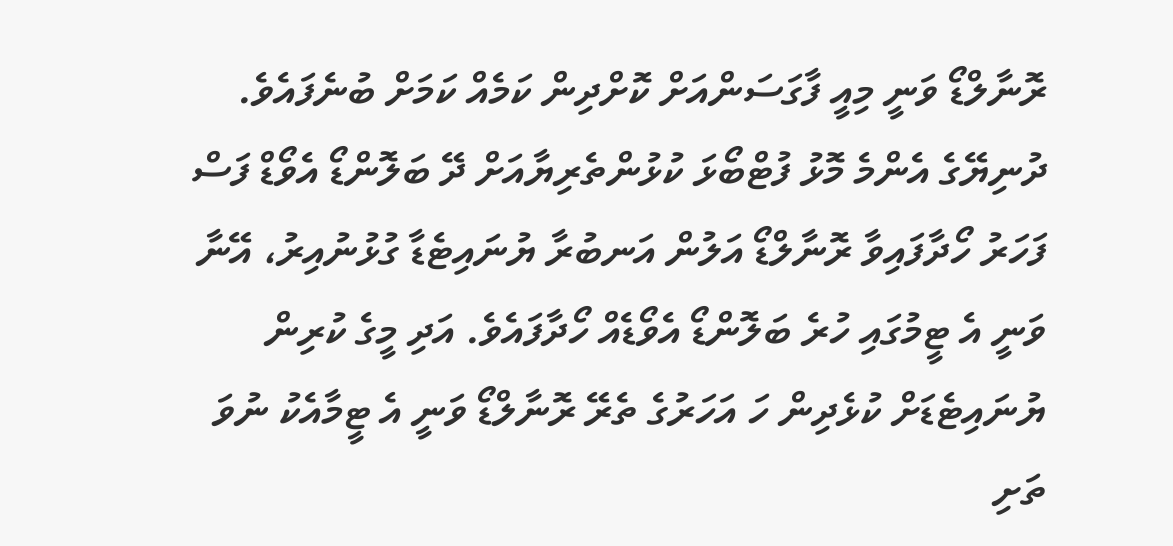ރޮނާލްޑޯ ވަނީ މިއީ ފާގަސަންއަށް ކޮށްދިން ކަމެއް ކަމަށް ބުނެފައެވެ.
ދުނިޔޭގެ އެންމެ މޮޅު ފުޓްބޯޅަ ކުޅުންތެރިޔާއަށް ދޭ ބަލޮންޑޯ އެވޯޑް ފަސް ފަހަރު ހޯދާފައިވާ ރޮނާލްޑޯ އަލުން އަނބުރާ ޔުނައިޓެޑާ ގުޅުނުއިރު، އޭނާ ވަނީ އެ ޓީމުގައި ހުރެ ބަލޮންޑޯ އެވޯޑެއް ހޯދާފައެވެ. އަދި މީގެ ކުރިން ޔުނައިޓެޑަށް ކުޅެދިން ހަ އަހަރުގެ ތެރޭ ރޮނާލްޑޯ ވަނީ އެ ޓީމާއެކު ނުވަ ތަށި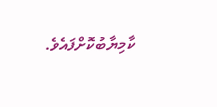ކާމިޔާބުކޮށްފައެވެ.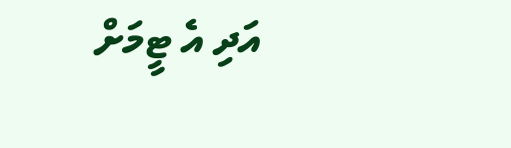އަދި އެ ޓީމަށް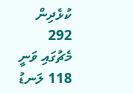ކުޅެދިން 292 މެޗުގައި ވަނީ 118 ލަނޑު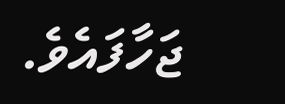ޖަހާފައެވެ.